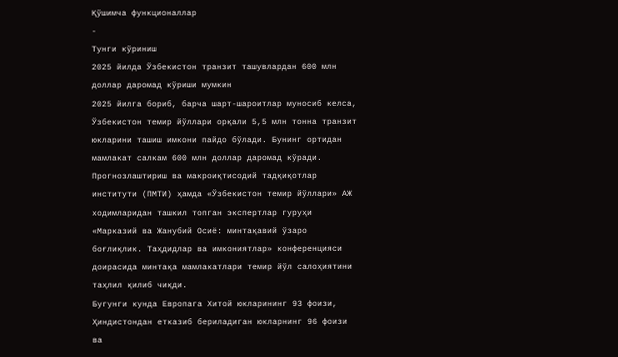Қўшимча функционаллар
-
Тунги кўриниш
2025 йилда Ўзбекистон транзит ташувлардан 600 млн доллар даромад кўриши мумкин
2025 йилга бориб, барча шарт-шароитлар муносиб келса, Ўзбекистон темир йўллари орқали 5,5 млн тонна транзит юкларини ташиш имкони пайдо бўлади. Бунинг ортидан мамлакат салкам 600 млн доллар даромад кўради.
Прогнозлаштириш ва макроиқтисодий тадқиқотлар институти (ПМТИ) ҳамда «Ўзбекистон темир йўллари» АЖ ходимларидан ташкил топган экспертлар гуруҳи «Марказий ва Жанубий Осиё: минтақавий ўзаро боғлиқлик. Таҳдидлар ва имкониятлар» конференцияси доирасида минтақа мамлакатлари темир йўл салоҳиятини таҳлил қилиб чиқди.
Бугунги кунда Европага Хитой юкларининг 93 фоизи, Ҳиндистондан етказиб бериладиган юкларнинг 96 фоизи ва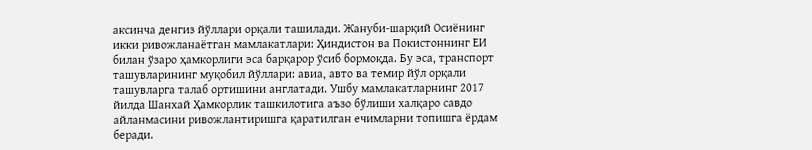аксинча денгиз йўллари орқали ташилади. Жануби-шарқий Осиёнинг икки ривожланаётган мамлакатлари: Ҳиндистон ва Покистоннинг ЕИ билан ўзаро ҳамкорлиги эса барқарор ўсиб бормоқда. Бу эса, транспорт ташувларининг муқобил йўллари: авиа, авто ва темир йўл орқали ташувларга талаб ортишини англатади. Ушбу мамлакатларнинг 2017 йилда Шанхай Ҳамкорлик ташкилотига аъзо бўлиши халқаро савдо айланмасини ривожлантиришга қаратилган ечимларни топишга ёрдам беради.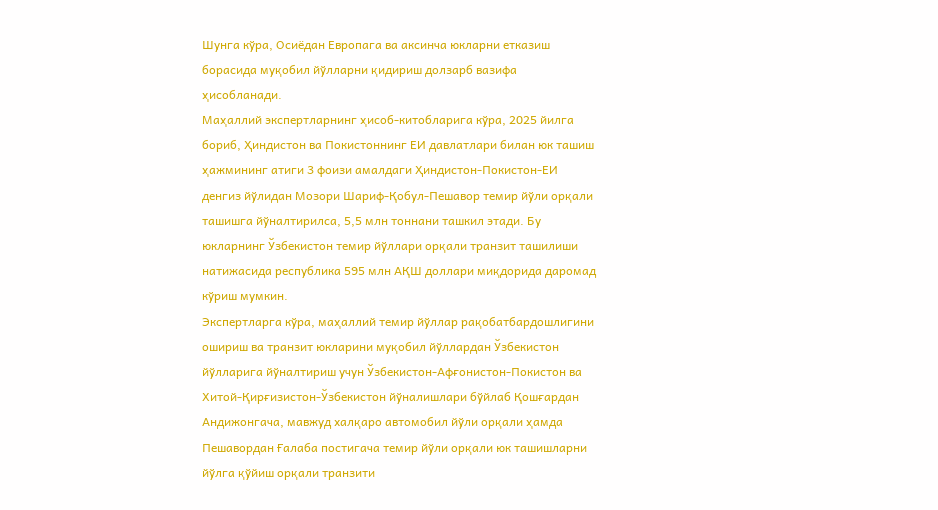Шунга кўра, Осиёдан Европага ва аксинча юкларни етказиш борасида муқобил йўлларни қидириш долзарб вазифа ҳисобланади.
Маҳаллий экспертларнинг ҳисоб-китобларига кўра, 2025 йилга бориб, Ҳиндистон ва Покистоннинг ЕИ давлатлари билан юк ташиш ҳажмининг атиги 3 фоизи амалдаги Ҳиндистон-Покистон-ЕИ денгиз йўлидан Мозори Шариф-Қобул-Пешавор темир йўли орқали ташишга йўналтирилса, 5,5 млн тоннани ташкил этади. Бу юкларнинг Ўзбекистон темир йўллари орқали транзит ташилиши натижасида республика 595 млн АҚШ доллари миқдорида даромад кўриш мумкин.
Экспертларга кўра, маҳаллий темир йўллар рақобатбардошлигини ошириш ва транзит юкларини муқобил йўллардан Ўзбекистон йўлларига йўналтириш учун Ўзбекистон-Афғонистон-Покистон ва Хитой-Қирғизистон-Ўзбекистон йўналишлари бўйлаб Қошғардан Андижонгача, мавжуд халқаро автомобил йўли орқали ҳамда Пешавордан Ғалаба постигача темир йўли орқали юк ташишларни йўлга қўйиш орқали транзити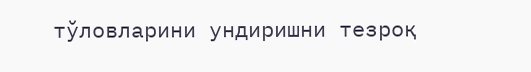тўловларини ундиришни тезроқ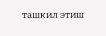ташкил этиш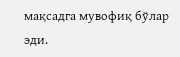мақсадга мувофиқ бўлар эди.